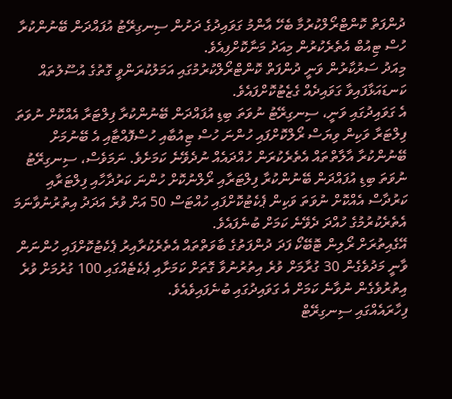ދުންފަތް ކޮންޓްރޯލްކުރުމާ ބެހޭ އާންމު ގަވައިދުގެ ދަށުން ސިނގިރޭޓު އުފައްދަން ބޭނުންކުރާ ހުސް ޓިއުބް އެތެރެކުރުން މިއަދު މަނާކޮށްފިއެވެ.
މިއަދު ސަރުކާރުން ވަނީ ދުންފަތް ކޮންޓްރޯލްކުރުމުގައި އަމަލުކުރަންވީ ގޮތުގެ އުސޫލުތައް ކަނޑައަޅާފައިވާ ގަވައިދެއް ގެޒެޓުކޮށްފައެވެ.
އެ ގަވައިދުގައި ވަނީ، ސިނގިރޭޓު ނުވަތަ ބިޑި އުފައްދަން ބޭނުންކުރާ ފިލްޓަރާ އެއްކޮށް ނުވަތަ ފިލްޓަރާ ވަކިން ވިޔަސް ރޯލްކޮށްފައި ހުންނަ ހުސް ޓިއުބާއި ހުސްފޮއްޓާއި އެ ބޭނުމަށް ބޭނުންކުރާ އާލާތްތައް އެތެރެކުރަން ހުއްދައެއް ނުދެވޭނެ ކަމަށެވެ. ނަމަވެސް، ސިނގިރޭޓު ނުވަތަ ބިޑި އުފައްދަން ބޭނުންކުރާ ފިލްޓަރާއި ރޯލްނުކޮށް ހުންނަ ކަރުދާހާއި ފިލްޓަރާއި ކަރުދާސް އެއްކޮށް ނުވަތަ ވަކިން ޕެކެޓުކޮށްފައި ހުއްޓަސް 50 އަށް ވުރެ އަދަދު އިތުރުނުވާނަމަ އެތެރެކުރުމުގެ ހުއްދަ ދެވޭނެ ކަމަށް ބުނެފައެވެ.
އޭގެއިތުރަށް ރޯލިން ޓޮބޭކޯ ފަދަ ދުންފަތުގެ ބާވަތްތައް އެތެރެކުރާއިރު ޕެކެޓުކޮށްފައި ހުންނަން ވާނީ މަދުވެގެން 30 ގުރާމަށް ވުރެ އިތުރުނުވާ ގޮތަށް ކަމަށާއި ޕެކެޓެއްގައި 100 ގުރުމަށް ވުރެ އިތުރުވެގެން ނުވާނެ ކަމަށް އެ ގަވައިދުގައި ބުނެފައިވެއެވެ.
ފިހާރައެއްގައި ސިނގިރޭޓް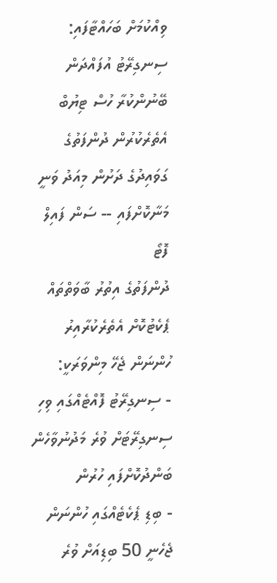ވިއްކުމަށް ބަހައްޓާފައި: ސިނގިރޭޓު އުފައްދަން ބޭނުންކުރާ ހުސް ޓިޔުބް އެތެރެކުރުން ދުންފަތުގެ ގަވައިދުގެ ދަށުން މިއަދު ވަނީ މަނާކޮށްފައި -- ސަން ފައިލް ފޮޓޯ
ދުންފަތުގެ އިތުރު ބާވަތްތައް ޕެކެޓުކޮށް އެތެރެކުރާއިރު ހުންނަން ޖެހޭ މިންވަރަކީ:
- ސިނގިރޭޓު ފޮއްޓެއްގައި ވިހި ސިނގިރޭޓަށް ވުރެ މަދުނުވާހެން ބަންދުކޮށްފައި ހުރުން
- ބިޑި ޕެކެޓެއްގައި ހުންނަން ޖެހެނީ 50 ބިޑިއަށް ވުރެ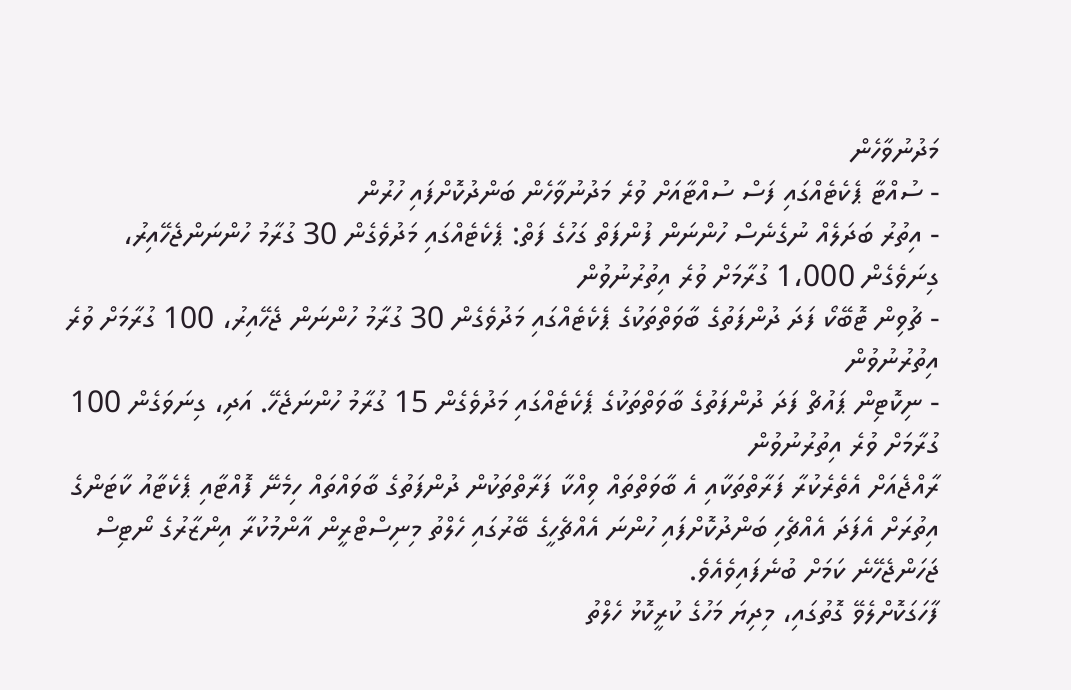މަދުނުވާހެން
- ސުއްޓާ ޕެކެޓެއްގައި ފަސް ސުއްޓާއަށް ވުރެ މަދުނުވާހެން ބަންދުކޮށްފައި ހުރުން
- އިތުރު ބަދަލެއް ނުގެނެސް ހުންނަން ފުންފަތް ގަހުގެ ފަތް: ޕެކެޓެއްގައި މަދުވެގެން 30 ގުރާމު ހުންނަންޖެހޭއިރު، ގިނަވެގެން 1،000 ގުރާމަށް ވުރެ އިތުރުނުވުން
- ޗުވިން ޓޮބޭކޯ ފަދަ ދުންފަތުގެ ބާވަތްތަކުގެ ޕެކެޓެއްގައި މަދުވެގެން 30 ގުރާމު ހުންނަން ޖެހޭއިރު، 100 ގުރާމަށް ވުރެ އިތުރުނުވުން
- ނިކޮޓިން ޕައުޗް ފަދަ ދުންފަތުގެ ބާވަތްތަކުގެ ޕެކެޓެއްގައި މަދުވެގެން 15 ގުރާމު ހުންނަޖެހޭ. އަދި، ގިނަވަގެން 100 ގުރާމަށް ވުރެ އިތުރުނުވުން
ރާއްޖެއަށް އެތެރެކުރާ ފަރާތްތަކާއި އެ ބާވަތްތައް ވިއްކާ ފަރާތްތަކުން ދުންފަތުގެ ބާވައްތައް ހިމެނޭ ފޮއްޓާއި ޕެކެޓާއު ކާޓަންގެ އިތުރަށް އެފަދަ އެއްޗެހި ބަންދުކޮށްފައި ހުންނަ އެއްޗެހީގެ ބޭރުގައި ހެލްތު މިނިސްޓްރީން އާންމުކުރާ އިންޒާރުގެ ނޯޓިސް ޖަހަންޖެހޭނެ ކަމަށް ބުނެފައިވެއެވެ.
ފާހަގަކޮށްލެވޭ ގޮތުގައި، މިދިޔަ މަހުގެ ކުރީކޮޅު ހެލްތު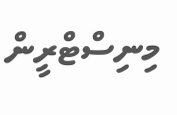މިނިސްޓްރީން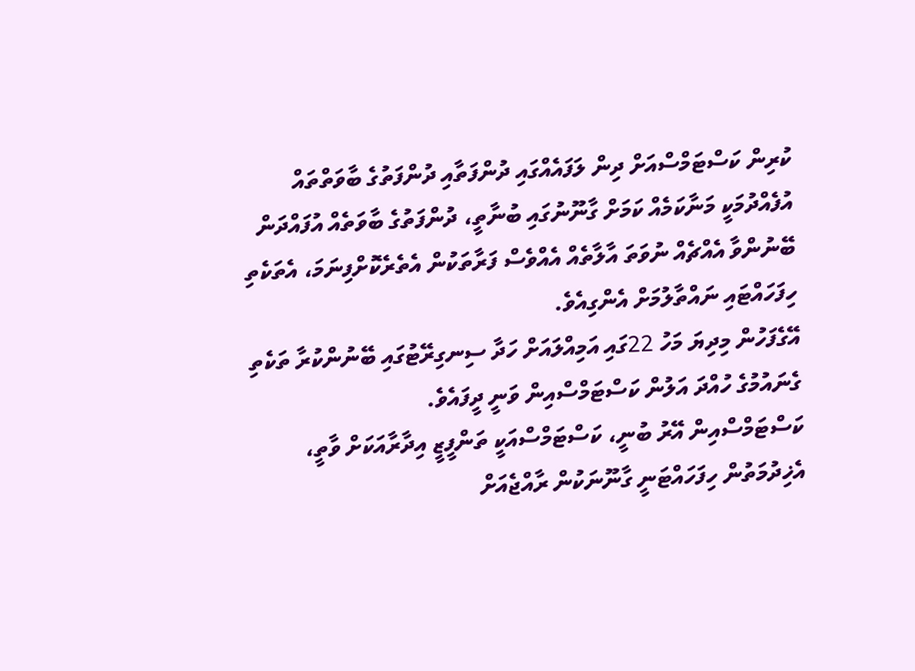ކުރިން ކަސްޓަމްސްއަށް ދިން ލަފައެއްގައި ދުންފަތާއި ދުންފަތުގެ ބާވަތްތައް އުފެއްދުމަކީ މަނާކަމެއް ކަމަށް ގާނޫނުގައި ބުނާތީ، ދުންފަތުގެ ބާވަތެއް އުފައްދަން ބޭނުންވާ އެއްޗެއް ނުވަތަ އާލާތެއް އެއްވެސް ފަރާތަކުން އެތެރެކޮށްފިނަމަ، އެތަކެތި ހިފަހައްޓައި ނައްތާލުމަށް އެންގިއެވެ.
އޭގެފަހުން މިދިޔަ މަހު 22ގައި އަމިއްލައަށް ހަދާ ސިނގިރޭޓުގައި ބޭނުންކުރާ ތަކެތި ގެނައުމުގެ ހުއްދަ އަލުން ކަސްޓަމްސްއިން ވަނީ ދީފައެވެ.
ކަސްޓަމްސްއިން އޭރު ބުނީ، ކަސްޓަމްސްއަކީ ތަންފީޒީ އިދާރާއަކަށް ވާތީ، އެޚިދުމަތުން ހިފަހައްޓަނީ ގާނޫނަކުން ރާއްޖެއަށް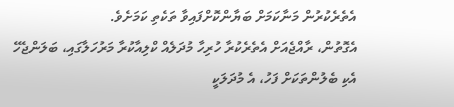އެތެރެކުރުން މަނާކަމަށް ބަޔާންކޮށްފައިވާ ތަކެތި ކަމަށެވެ.
އެގޮތުން، ރާއްޖެއަށް އެތެރެކުރާ ހުރިހާ މުދަލެއް ކްލިއާކުރާ މަރުހަލާގައި، ބަލަންޖެހޭ އެކި ބެލުންތަކަށް ފަހު، އެ މުދަލަކީ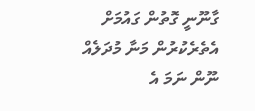ގާނޫނީ ގޮތުން ގައުމަށް އެތެރެކުރުން މަނާ މުދަލެއް ނޫން ނަމަ އެ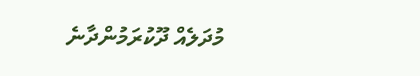މުދަލެއް ދޫކުރަމުންދާނެ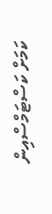ކަމަށް ކަސްޓަމްސްއިން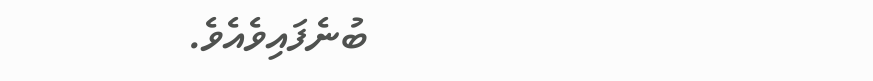ބުނެފައިވެއެވެ.